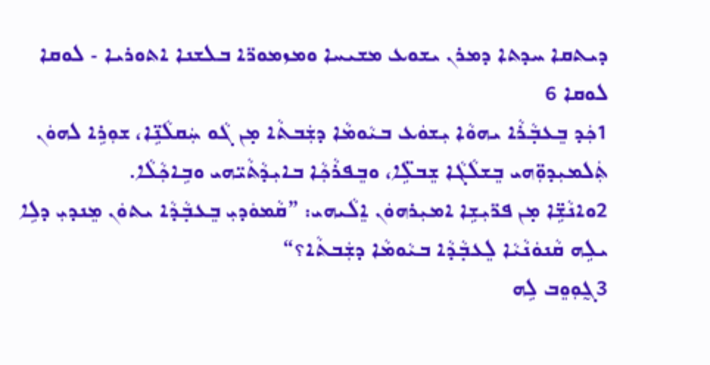ܕܝܬܩܐ ܚܕܬܐ ܕܡܪܢ ܝܫܘܥ ܡܫܝܚܐ ܘܡܙܡܘܪ̈ܐ ܒܠܫܢܐ ܐܬܘܪܝܐ - ܠܘܩܐ
ܠܘܩܐ 6
1ܟܲܕ ܒܸܥܒ݂ܵܪܵܐ ܝܗܘܵܐ ܝܼܫܘܿܥ ܒܝܵܘܡܵܐ ܕܫܲܒܬܵ‌ܐ ܡ̣ܢ ܓܵܘ ܚܲܩܠܵܢܹ̈ܐ، ܫܘܼܪܹܐ ܠܗܘܿܢ ܬܲܠܡܝܼܕܘܼ̈ܗ‌ܝ ܒܸܫܠܵܓܵܐ ܫܸܒܠܹ̈ܐ، ܘܒܸܦܪܵܟ݂ܵܐ ܒܐܝܼܕܵܬܵܝ̈ܗ‌ܝ ܘܒܹܐܟ݂ܵܠܵܐ.
2ܘܐܢܵܫܹ̈ܐ ܡ̣ܢ ܦܪ̈ܝܼܫܹܐ ܐܡܝܼܪܗܘܿܢ ܐܸܠܵܝܗ‌ܝ: ”ܩܵܡܘܿܕܝܼ ܒܸܥܒ݂ܵܕܵܐ ܝܬܘܿܢ ܡܸܢܕܝܼ ܕܠܹܐ ܝܠܹܗ ܩܵܢܘܿܢܵܝܵܐ ܠܸܥܒ݂ܵܕܵܐ ܒܝܵܘܡܵܐ ܕܫܲܒܬܵ‌ܐ؟“
3ܓ̰ܘܼܘܸܒ ܠܹܗ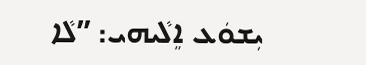ܝܼܫܘܿܥ ܐܸܠܵܝܗ‌ܝ: ”ܠܵܐ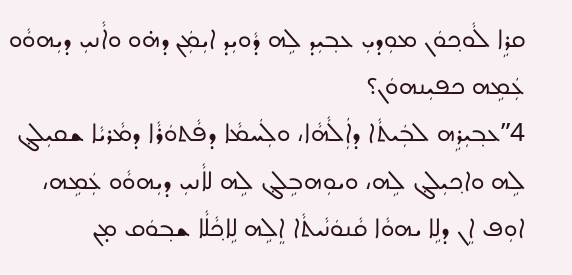ܩܪܹܐ ܠܵܘܟ݂ܘܿܢ ܡܘܼܕܝܼ ܥܒ݂ܝܼܕ ܠܹܗ ܕܵܘܝܼܕ ܐܝܼܡܲܢ ܕܗ̇ܘ ܘܐܵܢܝܼ ܕܝܼܗܘܵܘ ܥܲܡܹܗ ܟܦܝܼܢܗܘܿܢ؟
4”ܥܒ݂ܝܼܪܹܗ ܠܒܲܝܬܵ‌ܐ ܕܐܲܠܵܗܵܐ، ܘܠܲܚܡܵܐ ܕܦܵܬܘܿܪܵܐ ܕܡܵܪܝܵܐ ܫܩܝܼܠܔ ܠܹܗ ܘܐܟ݂ܝܼܠܔ ܠܹܗ، ܘܝܘܼܗܒܹܠܔ ܠܹܗ ܠܐܵܢܝܼ ܕܝܼܗܘܵܘ ܥܲܡܹܗ، ܐܘܼܦ ܐܸܢ ܕܠܹܐ ܝܗܘܵܐ ܩܵܢܘܿܢܵܝܬܵ‌ܐ ܐܸܠܹܗ ܠܹܐܟ݂ܵܠܵܐ ܫܒ݂ܘܿܩ ܡ̣ܢ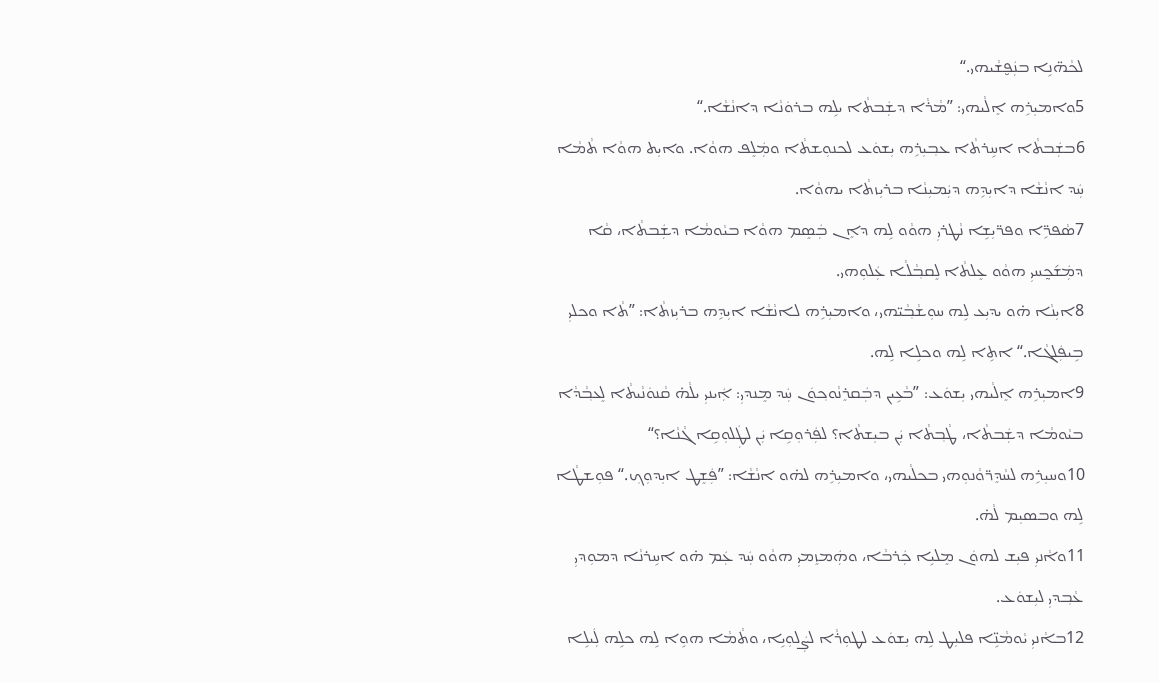ܠܟܵܗ̈ܢܹܐ ܒܢܲܦ̮ܫܵܝܗ‌ܝ.“
5ܘܐܡܝܼܪܹܗ ܐܸܠܵܝܗ‌ܝ: ”ܡܵܪܵܐ ܕܫܲܒܬܵ‌ܐ ܝܠܹܗ ܒܪܘܿܢܵܐ ܕܐܢܵܫܵܐ.“
6ܒܫܲܒܬܵ‌ܐ ܐܚܹܪܬܵ‌ܐ ܥܒ݂ܝܼܪܹܗ ܝܼܫܘܿܥ ܠܟܢܘܼܫܬܵ‌ܐ ܘܡܲܠܸܦ ܗܘܵܐ. ܘܐܝܼܬ ܗܘܵܐ ܬܵܡܵܐ ܚܲܕ ܐܢܵܫܵܐ ܕܐܝܼܕܹܗ ܕܝܲܡܝܼܢܵܐ ܒܪܝܼܙܬܵ‌ܐ ܝܗܘܵܐ.
7ܣܵܦܪܹ̈ܐ ܘܦܪ̈ܝܼܫܹܐ ܢܵܛܪܝܼ ܗܘܵܘ ܠܹܗ ܕܐܸܢ ܒܲܣܸܡ ܗܘܵܐ ܒܝܵܘܡܵܐ ܕܫܲܒܬܵ‌ܐ، ܩܵܐ ܕܡܲܫ݇ܟ̰ܚܝܼ ܗܘܵܘ ܥܸܠܬܵ‌ܐ ܠܸܩܒ݂ܵܠܵܐ ܥܲܠܘܼܗ‌ܝ.
8ܐܝܼܢܵܐ ܗ̇ܘ ܝܕܝܼܥ ܠܹܗ ܚܘܼܫܵܒ݂ܵܝ̈ܗ‌ܝ، ܘܐܡܝܼܪܹܗ ܠܐܢܵܫܵܐ ܐܝܼܕܹܗ ܒܪܝܼܙܬܵ‌ܐ: ”ܬܵ‌ܐ ܘܟܠܝܼ ܒܹܝܦܲܠܓܵܐ.“ ܐܬܹ‌ܐ ܠܹܗ ܘܟܠܹܐ ܠܹܗ.
9ܐܡܝܼܪܹܗ ܐܸܠܵܝܗ‌ܝ ܝܼܫܘܿܥ: ”ܒܵܥܹܝܢ ܕܒܲܩܪܸܢܵܘܟ݂ܘܿܢ ܚܲܕ ܡܸܢܕܝܼ: ܐܲܝܢܝܼ ܝܠܵܗ̇ ܩܵܢܘܿܢܵܝܬܵ‌ܐ ܠܸܥܒ݂ܵܕܵܐ ܒܝܵܘܡܵܐ ܕܫܲܒܬܵ‌ܐ، ܛܵܒ݂ܬܵ‌ܐ ܝܲܢ ܒܝܼܫܬܵ‌ܐ؟ ܠܦܲܪܘܼܩܹܐ ܝܲܢ ܠܛܲܠܘܼܩܹܐ ܓܵܢܵܐ؟“
10ܘܚܝܼܪܹܗ ܠܚܵܕܸܪ̈ܘܵܢܘܼܗ‌ܝ ܒܟܠܵܝܗ‌ܝ، ܘܐܡܝܼܪܹܗ ܠܗ̇ܘ ܐܢܵܫܵܐ: ”ܦܲܫܸܛ ܐܝܼܕܘܼܟ݂.“ ܦܘܼܫܛܵܐ ܠܹܗ ܘܒܣܝܼܡ ܠܵܗ̇.
11ܘܐܵܢܝܼ ܦܝܼܫ ܠܗܘܿܢ ܡܸܠܝܹܐ ܟܲܪܒܵܐ، ܘܗܲܡܙܸܡܝܼ ܗܘܵܘ ܚܲܕ ܥܲܡ ܗ̇ܘ ܐܚܹܪܢܵܐ ܕܡܘܼܕܝܼ ܥܵܒ݂ܕܝܼ ܠܝܼܫܘܿܥ.
12ܒܐܵܢܝܼ ܝܵܘܡܵܢܹ̈ܐ ܦܠܝܼܛ ܠܹܗ ܝܼܫܘܿܥ ܠܛܘܼܪܵܐ ܠܨܲܠܘܼܝܹܐ، ܘܬܵܡܵܐ ܗܘܹܐ ܠܹܗ ܟܠܹܗ ܠܲܝܠܹܐ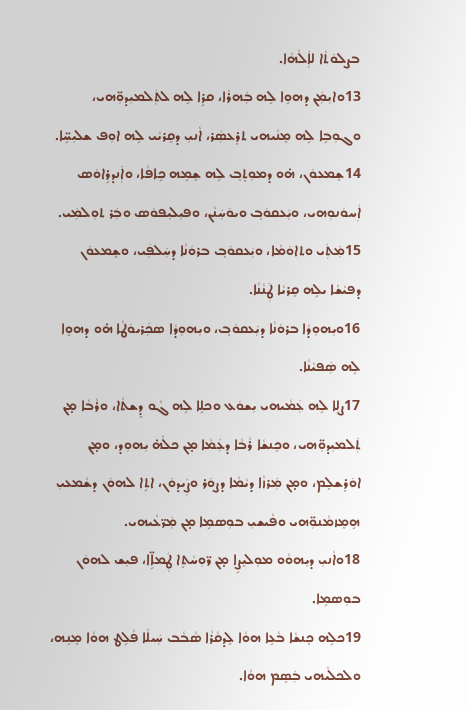ܒܨܠܘܿܬܵ‌ܐ ܠܐܲܠܵܗܵܐ.
13ܘܐܝܼܡܲܢ ܕܗܘܹܐ ܠܹܗ ܒܲܗܪܵܐ، ܩܪܹܐ ܠܹܗ ܠܬܲܠܡܝܼܕܘܼ̈ܗ‌ܝ، ܘܓܘܼܒܹܐ ܠܹܗ ܡܸܢܵܝܗ‌ܝ ܬܪܸܥܣܲܪ، ܐܵܢܝܼ ܕܩܸܪܝܵܝ ܠܹܗ ܐܘܼܦ ܫܠܝܼܚܹ̈ܐ.
14ܫܸܡܥܘܿܢ، ܗ̇ܘ ܕܡܘܼܬܸܒ݂ ܠܹܗ ܫܸܡܹܗ ܟܹܐܦܵܐ، ܘܐܲܢܕܪܹܐܘܿܣ ܐܲܚܘܿܢܘܼܗ‌ܝ، ܘܝܲܥܩܘܿܒ݂ ܘܝܘܿܚܲܢܵܢ، ܘܦܝܼܠܝܼܦܘܿܣ ܘܒܲܪ ܬܘܼܠܡܲܝ.
15ܡܲܬܲ‌ܝ ܘܬܐܘܿܡܵܐ، ܘܝܲܥܩܘܿܒ݂ ܒܪܘܿܢܵܐ ܕܚܲܠܦܲܝ، ܘܫܸܡܥܘܿܢ ܕܦܝܵܫܵܐ ܝܠܹܗ ܩܸܪܝܵܐ ܛܲܢܵܢܵܐ.
16ܘܝܼܗܘܼܕܵܐ ܒܪܘܿܢܵܐ ܕܝܲܥܩܘܿܒ݂، ܘܝܼܗܘܼܕܵܐ ܣܟܲܪܝܘܿܛܵܐ ܗ̇ܘ ܕܗܘܹܐ ܠܹܗ ܣܲܦܝܵܢܵܐ.
17ܨܠܹܐ ܠܹܗ ܥܲܡܵܝܗ‌ܝ ܝܼܫܘܿܥ ܘܟܠܹܐ ܠܹܗ ܓܵܘ ܕܸܫܬܵ‌ܐ، ܘܪܵܒܵܐ ܡ̣ܢ ܬܲܠܡܝܼܕܘܼ̈ܗ‌ܝ، ܘܟܸܢܫܵܐ ܪܵܒܵܐ ܕܥܲܡܵܐ ܡ̣ܢ ܟܠܵܗ̇ ܝܼܗܘܼܕ، ܘܡ̣ܢ ܐܘܿܪܸܫܠܸܡ، ܘܡ̣ܢ ܡܲܪܙܵܐ ܕܝܵܡܵܐ ܕܨܘܿܪ ܘܨܲܝܕܘܿܢ، ܐܬܹ‌ܐ ܠܗܘܿܢ ܕܫܵܡܥܝܼ ܗܹܡܸܙܡܵܢܘܼ̈ܗ‌ܝ ܘܦܵܝܫܝܼ ܒܘܼܣܡܹܐ ܡ̣ܢ ܡܲܪ̈ܥܵܝܗ‌ܝ.
18ܘܐܵܢܝܼ ܕܝܼܗܘܵܘ ܡܘܼܠܝܸܨܹܐ ܡ̣ܢ ܪ̈ܘܼܚܵܬܹ‌ܐ ܛܲܡܐܹ̈ܐ، ܦܝܼܫ ܠܗܘܿܢ ܒܘܼܣܡܹܐ.
19ܟܠܹܗ ܟܸܢܫܵܐ ܒܵܥܹܐ ܗܘܵܐ ܠܸܕܩܵܪܵܐ ܣܵܒܵܒ ܚܲܝܠܵܐ ܦܵܠܹܛ ܗܘܵܐ ܡܸܢܹܗ، ܘܠܟܠܵܝܗ‌ܝ ܒܲܣܸܡ ܗܘܵܐ.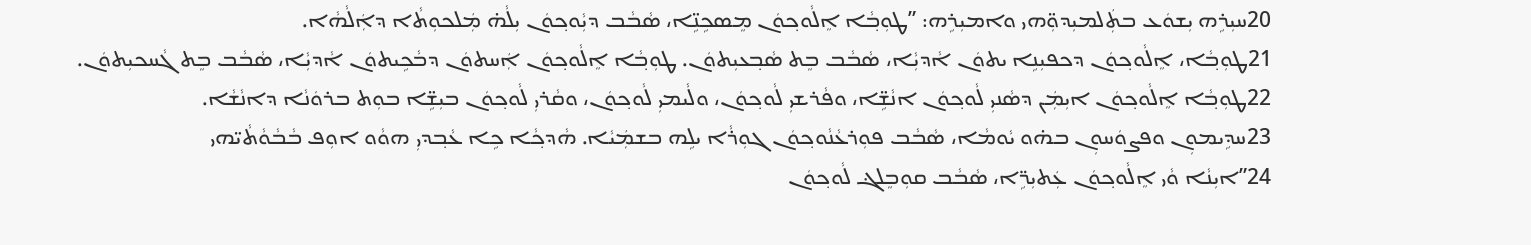20ܚܝܼܪܹܗ ܝܼܫܘܿܥ ܒܬܲܠܡܝܼܕܘܼ̈ܗ‌ܝ ܘܐܡܝܼܪܹܗ: ”ܛܘܼܒ݂ܵܐ ܐܸܠܵܘܟ݂ܘܿܢ ܡܸܣܟܹܢܹ̈ܐ، ܣܵܒܵܒ ܕܝܼܵܘܟ݂ܘܿܢ ܝܼܠܵܗ̇ ܡܲܠܟܘܼܬܵ‌ܐ ܕܐܲܠܵܗܵܐ.
21ܛܘܼܒ݂ܵܐ، ܐܸܠܵܘܟ݂ܘܿܢ ܕܟܦܝܼܢܹܐ ܝܬܘܿܢ ܐܵܕܝܼܵܐ، ܣܵܒܵܒ ܒܸܬ ܣܵܒ݂ܥܝܼܬܘܿܢ. ܛܘܼܒ݂ܵܐ ܐܸܠܵܘܟ݂ܘܿܢ ܐܲܚܬܘܿܢ ܕܒܵܟܹܝܬܘܿܢ ܐܵܕܝܼܵܐ، ܣܵܒܵܒ ܒܸܬ ܓܵܚܟܝܼܬܘܿܢ.
22ܛܘܼܒ݂ܵܐ ܐܸܠܵܘܟ݂ܘܿܢ ܐܝܼܡܲܢ ܕܣܵܢܝܼ ܠܵܘܟ݂ܘܿܢ ܐܢܵܫܹ̈ܐ، ܘܦܵܪܫܝܼ ܠܵܘܟ݂ܘܿܢ، ܘܠܵܝܡܝܼ ܠܵܘܟ݂ܘܿܢ، ܘܩܵܪܝܼ ܠܵܘܟ݂ܘܿܢ ܒܝܼܫܹ̈ܐ ܒܘܼܬ ܒܪܘܿܢܵܐ ܕܐܢܵܫܵܐ.
23ܚܕܹܝܡܘܼܢ ܘܦܨܘܿܚܘܼܢ ܒܗ̇ܘ ܝܵܘܡܵܐ، ܣܵܒܵܒ ܦܘܼܪܥܵܢܵܘܟ݂ܘܿܢ ܓܘܼܪܵܐ ܝܠܹܗ ܒܫܡܲܝܵܐ. ܗܵܕܟ݂ܵܐ ܟܹܐ ܥܵܒ݂ܕܝܼ ܗܘܵܘ ܐܘܼܦ ܒܵܒܵܘܵܬܵܝ̈ܗ‌ܝ
24”ܐܝܼܢܵܐ ܘܵܝ ܐܸܠܵܘܟ݂ܘܿܢ ܥܲܬܝܼܪܹ̈ܐ، ܣܵܒܵܒ ܩܘܼܒܸܠܔ ܠܵܘܟ݂ܘܿܢ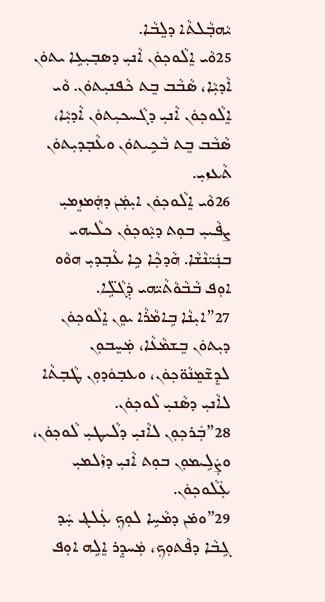ܝܵܗܒ݂ܵܠܬܵ‌ܐ ܕܠܸܒܵܐ.
25ܘܵܝ ܐܸܠܵܘܟ݂ܘܿܢ ܐܵܢܝܼ ܕܣܒ݂ܝܼܥܹܐ ܝܬܘܿܢ ܐܵܕܝܼܵܐ، ܣܵܒܵܒ ܒܸܬ ܟܵܦܢܝܼܬܘܿܢ. ܘܵܝ ܐܸܠܵܘܟ݂ܘܿܢ ܐܵܢܝܼ ܕܓܵܚܟܝܼܬܘܿܢ ܐܵܕܝܼܵܐ، ܣܵܒܵܒ ܒܸܬ ܒܵܟܹܝܬܘܿܢ ܘܥܵܒ݂ܕܝܼܬܘܿܢ ܬܵܥܙܝܼ.
26ܘܵܝ ܐܸܠܵܘܟ݂ܘܿܢ ܐܝܼܡܲܢ ܕܗܲܡܙܸܡܝܼ ܨܦܵܝܝܼ ܒܘܼܬ ܕܝܼܵܘܟ݂ܘܿܢ ܟܠܵܝܗ‌ܝ ܒܢܲܝ̈ܢܵܫܵܐ. ܗܵܕܟ݂ܵܐ ܟܹܐ ܥܵܒ݂ܕܝܼ ܗܘܵܘ ܐܘܼܦ ܒܵܒܵܘܵܬܵܝ̈ܗ‌ܝ ܕܲܓܵܠܹ̈ܐ.
27”ܐܝܼܢܵܐ ܒܹܐܡܵܪܵܐ ܝܘܸܢ ܐܸܠܵܘܟ݂ܘܿܢ ܕܝܼܬܘܿܢ ܒܸܫܡܵܥܵܐ، ܡܲܚܸܒܘܼܢ ܠܕܸܫ̃ܡܸܢܵܘ̈ܟ݂ܘܿܢ، ܘܥܒ݂ܘܿܕܘܼܢ ܛܵܒ݂ܬܵ‌ܐ ܠܐܵܢܝܼ ܕܣܵܢܝܼ ܠܵܘܟ݂ܘܿܢ.
28”ܒܲܪܟ݂ܘܼܢ ܠܐܵܢܝܼ ܕܠܵܝܛܝܼ ܠܵܘܟ݂ܘܿܢ، ܘܨܲܠܹܝܡܘܼܢ ܒܘܼܬ ܐܵܢܝܼ ܕܙܵܠܡܝܼ ܥܲܠܵܘܟ݂ܘܿܢ.
29”ܘܡ̇ܢ ܕܡܵܚܹܐ ܠܘܼܟ݂ ܥܲܠܔ ܚܲܕ ܓܹܒܵܐ ܕܦܵܬܘܼܟ݂، ܡܲܚܕܸܪ ܐܸܠܹܗ ܐܘܼܦ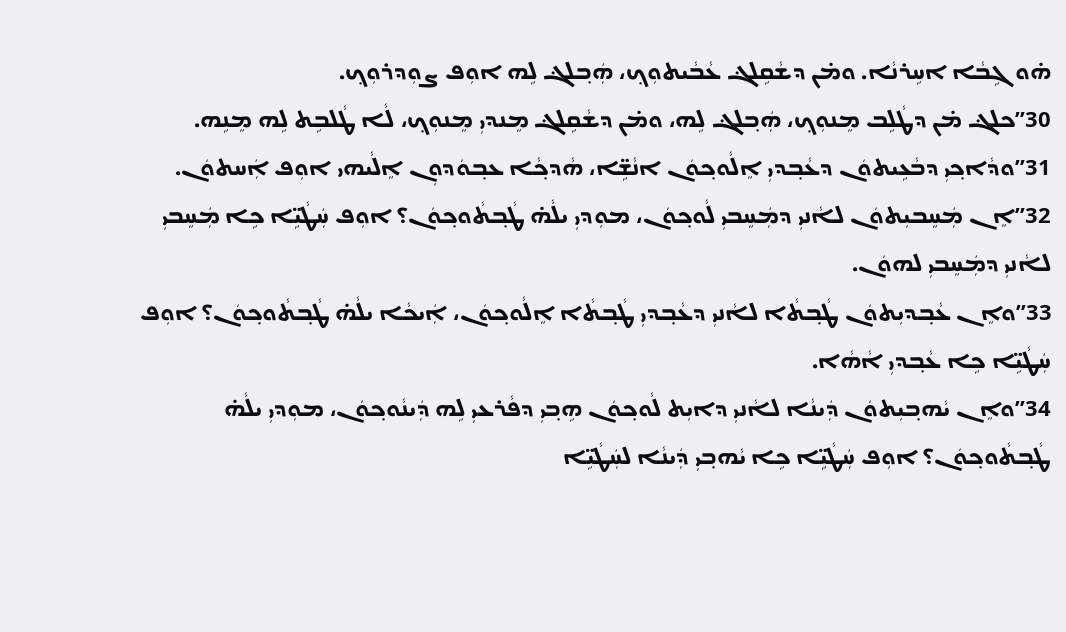ܗ̇ܘ ܓܹܒܵܐ ܐܚܹܪܢܵܐ. ܘܡ̇ܢ ܕܫܵܩܹܠܔ ܥܵܒܵܝܬܘܼܟ݂، ܗܲܒ݂ܠܔ ܠܹܗ ܐܘܼܦ ܨܘܼܕܪܘܼܟ݂.
30”ܟܠܔ ܡ̇ܢ ܕܛܵܠܹܒ ܡܸܢܘܼܟ݂، ܗܲܒ݂ܠܔ ܠܹܗ، ܘܡ̇ܢ ܕܫܵܩܹܠܔ ܡܸܢܕܝܼ ܡܸܢܘܼܟ݂، ܠܵܐ ܛܵܠܒܹܬ ܠܹܗ ܡܸܢܹܗ.
31”ܘܕܵܐܟ݂ܝܼ ܕܒܵܥܹܝܬܘܿܢ ܕܥܵܒ݂ܕܝܼ ܐܸܠܵܘܟ݂ܘܿܢ ܐܢܵܫܹ̈ܐ، ܗܵܕܟ݂ܵܐ ܥܒ݂ܘܿܕܘܼܢ ܐܸܠܵܝܗ‌ܝ ܐܘܼܦ ܐܲܚܬܘܿܢ.
32”ܐܸܢ ܡܲܚܸܒܝܼܬܘܿܢ ܠܐܵܢܝܼ ܕܡܲܚܸܒܝܼ ܠܵܘܟ݂ܘܿܢ، ܡܘܼܕܝܼ ܝܠܵܗ̇ ܛܵܒ݂ܬܵܘܟ݂ܘܿܢ؟ ܐܘܼܦ ܚܲܛܵܝܹ̈ܐ ܟܹܐ ܡܲܚܸܒܝܼ ܠܐܵܢܝܼ ܕܡܲܚܸܒܝܼ ܠܗܘܿܢ.
33”ܘܐܸܢ ܥܵܒ݂ܕܝܼܬܘܿܢ ܛܵܒ݂ܬܵ‌ܐ ܠܐܵܢܝܼ ܕܥܵܒ݂ܕܝܼ ܛܵܒ݂ܬܵ‌ܐ ܐܸܠܵܘܟ݂ܘܿܢ، ܐܲܝܟܵܐ ܝܠܵܗ̇ ܛܵܒ݂ܬܵܘܟ݂ܘܿܢ؟ ܐܘܼܦ ܚܲܛܵܝܹ̈ܐ ܟܹܐ ܥܵܒ݂ܕܝܼ ܐܵܗܵܐ.
34”ܘܐܸܢ ܝܵܗܒ݂ܝܼܬܘܿܢ ܕܲܝܢܵܐ ܠܐܵܢܝܼ ܕܐܝܼܬ ܠܵܘܟ݂ܘܿܢ ܗܹܒ݂ܝܼ ܕܦܵܪܥܝܼ ܠܹܗ ܕܲܝܢܵܘܟ݂ܘܿܢ، ܡܘܼܕܝܼ ܝܠܵܗ̇ ܛܵܒ݂ܬܵܘܟ݂ܘܿܢ؟ ܐܘܼܦ ܚܲܛܵܝܹ̈ܐ ܟܹܐ ܝܵܗܒ݂ܝܼ ܕܲܝܢܵܐ ܠܚܲܛܵܝܹ̈ܐ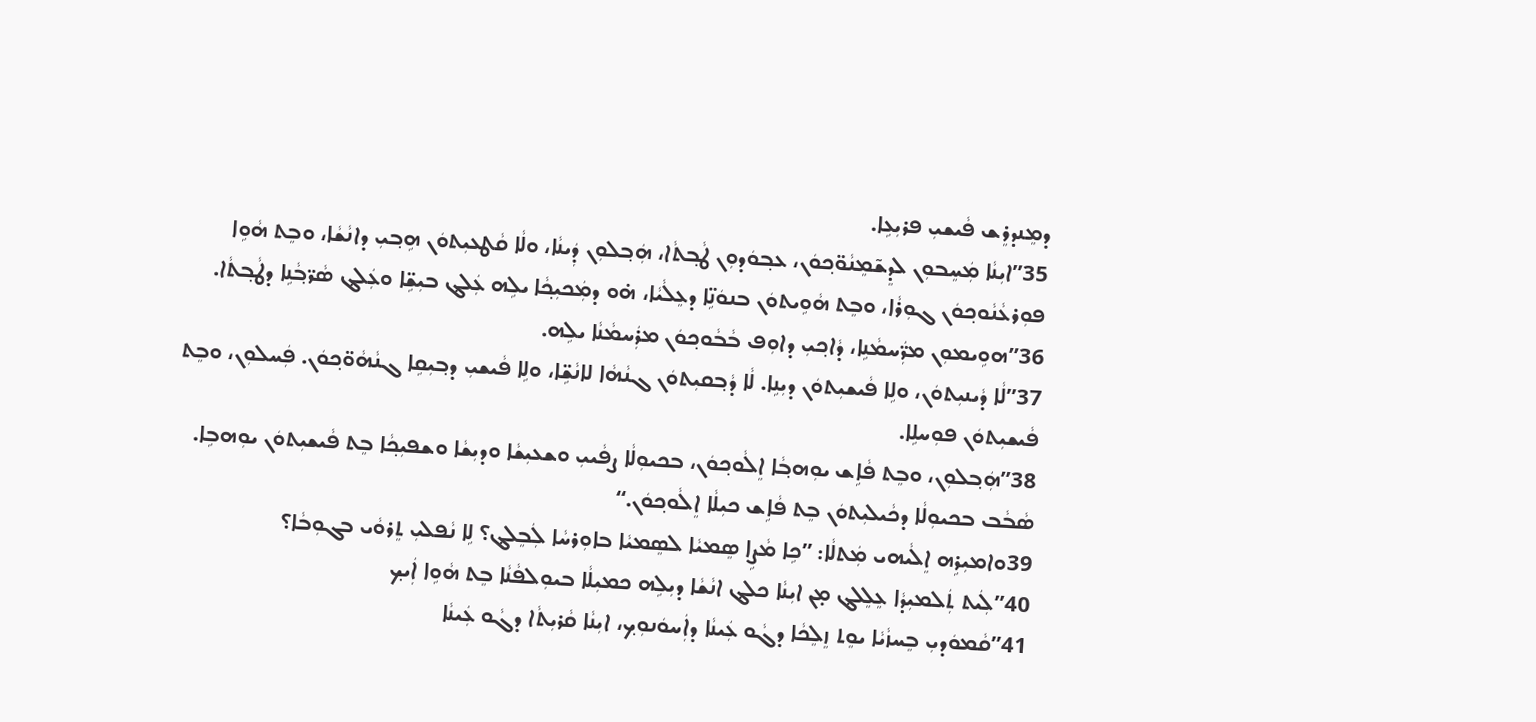ܕܡܸܢܕܪܸܫ ܦܵܝܫܝܼ ܦܪܝܼܥܹܐ.
35”ܐܝܼܢܵܐ ܡܲܚܸܒܘܼܢ ܠܕܸܫ̃ܡܸܢܵܘ̈ܟ݂ܘܿܢ، ܥܒ݂ܘܿܕܘܼܢ ܛܵܒ݂ܬܵ‌ܐ، ܗܲܒ݂ܠܘܼܢ ܕܲܝܢܵܐ، ܘܠܵܐ ܩܵܛܥܝܼܬܘܿܢ ܗܹܒ݂ܝܼ ܕܐܢܵܫܵܐ، ܘܒܸܬ ܗܵܘܹܐ ܦܘܼܪܥܵܢܵܘܟ݂ܘܿܢ ܓܘܼܪܵܐ، ܘܒܸܬ ܗܵܘܹܝܬܘܿܢ ܒܢܘܿܢܹ̈ܐ ܕܥܸܠܵܝܵܐ، ܗ̇ܘ ܕܡܲܟܝܼܟ݂ܵܐ ܝܠܹܗ ܥܲܠܔ ܒܝܼܫܹ̈ܐ ܘܥܲܠܔ ܣܵܪ̈ܒ݂ܵܢܹܐ ܕܛܵܒ݂ܬܵ‌ܐ.
36”ܗܘܹܝܡܘܼܢ ܡܪ̈ܲܚܡܵܢܹܐ، ܕܵܐܟ݂ܝܼ ܕܐܘܼܦ ܒܵܒܵܘܟ݂ܘܿܢ ܡܪܲܚܡܵܢܵܐ ܝܠܹܗ.
37”ܠܵܐ ܕܵܝܢܝܼܬܘܿܢ، ܘܠܹܐ ܦܵܝܫܝܼܬܘܿܢ ܕܝܼܢܹܐ. ܠܵܐ ܕܵܒ݂ܩܝܼܬܘܿܢ ܓܢܵܗܵܐ ܠܐܢܵܫܹ̈ܐ، ܘܠܹܐ ܦܵܝܫܝܼ ܕܒ݂ܝܼܩܹܐ ܓܢܵܗܵܘ̈ܟ݂ܘܿܢ. ܦܲܚܠܘܼܢ، ܘܒܸܬ ܦܵܝܫܝܼܬܘܿܢ ܦܘܼܚܠܹܐ.
38”ܗܲܒ݂ܠܘܼܢ، ܘܒܸܬ ܦܵܐܹܫ ܝܘܼܗܒ݂ܵܐ ܐܸܠܵܘܟ݂ܘܿܢ، ܒܟܝܘܼܠܵܐ ܨܦܵܝܝܼ ܘܫܥܝܼܫܵܐ ܘܕܝܼܫܵܐ ܘܫܦܝܼܟ݂ܵܐ ܒܸܬ ܦܵܝܫܝܼܬܘܿܢ ܝܘܼܗܒܹܐ. ܣܵܒܵܒ ܒܟܝܘܼܠܵܐ ܕܟܵܝܠܝܼܬܘܿܢ ܒܸܬ ܦܵܐܹܫ ܟܝܼܠܵܐ ܐܸܠܵܘܟ݂ܘܿܢ.“
39ܘܐܡܝܼܪܹܗ ܐܸܠܵܝܗ‌ܝ ܡܲܬܠܵܐ: ”ܟܹܐ ܡܵܨܹܐ ܣܸܡܝܵܐ ܠܣܸܡܝܵܐ ܒܐܘܼܪܚܵܐ ܠܲܒܸܠܔ؟ ܠܹܐ ܢܵܦܠܝܼ ܬܸܪܘܵܝ ܒܓܘܼܒܵܐ؟
40”ܠܲܝܬ ܬܲܠܡܝܼܕܵܐ ܥܸܠܸܠܔ ܡ̣ܢ ܐܝܼܢܵܐ ܟܠܔ ܐܢܵܫܵܐ ܕܝܼܠܹܗ ܟܡܝܼܠܵܐ ܒܝܘܼܠܦܵܢܵܐ ܒܸܬ ܗܵܘܹܐ ܐܲܝܟ݂
41”ܩܵܡܘܿܕܝܼ ܒܸܚܙܵܝܵܐ ܝܘܸܬ ܙܸܠܸܟܵܐ ܕܓܵܘ ܥܲܝܢܵܐ ܕܐܲܚܘܿܢܘܼܟ݂، ܐܝܼܢܵܐ ܩܵܪܝܼܬܵ‌ܐ ܕܓܵܘ ܥܲܝܢܵܐ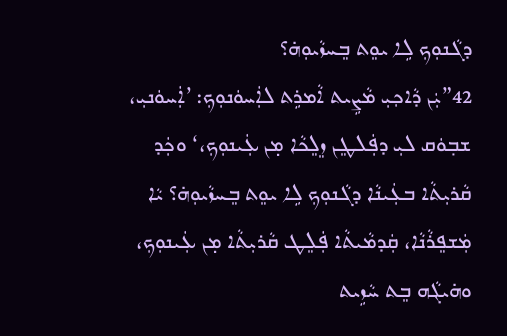ܕܓܵܢܘܼܟ݂ ܠܹܐ ܝܘܸܬ ܒܸܚܙܵܝܘܼܗ̇؟
42”ܝܲܢ ܕܵܐܟ݂ܝܼ ܡܵܨܹܝܬ ܐܵܡܪܹܬ ܠܐܲܚܘܿܢܘܼܟ݂: ’ܐܲܚܘܿܢܝܼ، ܫܒ݂ܘܿܩ ܠܝܼ ܕܦܲܠܛܸܢ ܙܸܠܸܟܵܐ ܡ̣ܢ ܥܲܝܢܘܼܟ݂،‘ ܘܟܲܕ ܩܵܪܝܼܬܵ‌ܐ ܒܥܲܝܢܵܐ ܕܓܵܢܘܼܟ݂ ܠܹܐ ܝܘܸܬ ܒܸܚܙܵܝܘܼܗ̇؟ ܝܵܐ ܡܲܫܦܸܪܵܢܵܐ، ܩܲܕܡܵܝܬܵ‌ܐ ܦܲܠܸܛ ܩܵܪܝܼܬܵ‌ܐ ܡ̣ܢ ܥܲܝܢܘܼܟ݂، ܘܗ̇ܝܓܵܗ ܒܸܬ ܚܵܙܹܝܬ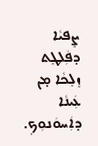ܨܸܦܝܵܐ ܕܦܲܠܛܸܬ ܙܸܠܸܟܵܐ ܡ̣ܢ ܥܲܝܢܵܐ ܕܐܲܚܘܿܢܘܼܟ݂.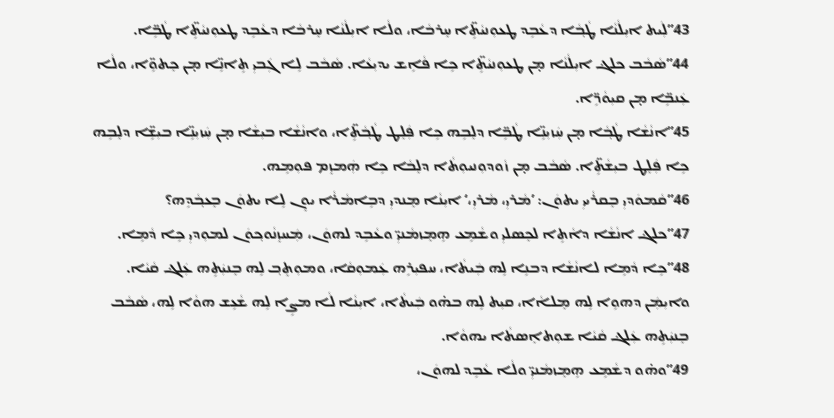43”ܠܲܝܬ ܐܝܼܠܵܢܵܐ ܛܵܒ݂ܵܐ ܕܥܵܒܹܕ ܛܥܘܼܢܝܵܬܹ̈‌ܐ ܚܸܪܒܵܐ، ܘܠܵܐ ܐܝܼܠܵܢܵܐ ܚܸܪܒܵܐ ܕܥܵܒܹܕ ܛܥܘܼܢܝܵܬܹ̈‌ܐ ܛܵܒܹ̈ܐ.
44”ܣܵܒܵܒ ܟܠܔ ܐܝܼܠܵܢܵܐ ܡ̣ܢ ܛܥܘܼܢܝܵܬܹ̈‌ܐ ܟܹܐ ܦܵܐܹܫ ܝܕܝܼܥܵܐ. ܣܵܒܵܒ ܠܹܐ ܓܲܒܝܼ ܬܹܐܢܹ̈ܐ ܡ̣ܢ ܟܸܬܘܹ̈ܐ، ܘܠܵܐ ܥܲܢܒܹ̈ܐ ܡ̣ܢ ܩܝܼܘܵܪܹ̈ܐ.
45”ܐܢܵܫܵܐ ܛܵܒ݂ܵܐ ܡ̣ܢ ܚܲܙܝܼܢܹ̈ܐ ܛܵܒܹ̈ܐ ܕܠܸܒܹܗ ܟܹܐ ܦܲܠܸܛ ܛܵܒ݂ܵܬܹ̈‌ܐ، ܘܐܢܵܫܵܐ ܒܝܼܫܵܐ ܡ̣ܢ ܚܲܙܝܼܢܹ̈ܐ ܒܝܼܫܹ̈ܐ ܕܠܸܒܹܗ ܟܹܐ ܦܲܠܸܛ ܒܝܼܫܵܬܹ̈‌ܐ. ܣܵܒܵܒ ܡ̣ܢ ܙܵܘܕܘܼܢܝܘܼܬܵ‌ܐ ܕܠܸܒܵܐ ܟܹܐ ܗܲܡܙܸܡ ܦܘܼܡܹܗ.
46”ܩܵܡܘܿܕܝܼ ܒܸܩܪܵܝܝܼ ܝܬܘܿܢ: ’ܡܵܪܝܼ، ܡܵܪܝܼ،‘ ܐܝܼܢܵܐ ܡܸܢܕܝܼ ܕܒܹܐܡܵܪܵܐ ܝܘܸܢ ܠܹܐ ܝܬܘܿܢ ܒܸܥܒ݂ܵܕܹܗ؟
47”ܟܠܔ ܐܢܵܫܵܐ ܕܐܵܬܹ‌ܐ ܠܟܸܣܠܝܼ ܘܫܵܡܹܥ ܗܹܡܸܙܡܵܢܝܼ̈ ܘܥܵܒܹܕ ܠܗܘܿܢ، ܡܲܚܙܸܢܵܘܟ݂ܘܿܢ ܠܡܘܼܕܝܼ ܟܹܐ ܕܵܡܹܐ.
48”ܟܹܐ ܕܵܡܹܐ ܠܐܢܵܫܵܐ ܕܒܢܹܐ ܠܹܗ ܒܲܝܬܵ‌ܐ، ܚܦܝܼܪܹܗ ܥܲܡܘܼܩܵܐ، ܘܡܘܼܬܸܒ݂ ܠܹܗ ܒܸܢܝܲܬܹܗ ܥܲܠܔ ܩܵܝܵܐ. ܘܐܝܼܡܲܢ ܕܗܘܹܐ ܠܹܗ ܡܸܠܐܵܐ، ܩܝܼܬ ܠܹܗ ܒܗ̇ܘ ܒܲܝܬܵ‌ܐ، ܐܝܼܢܵܐ ܠܵܐ ܡܨܹܐ ܠܹܗ ܫܵܥܹܫ ܗܘܵܐ ܠܹܗ، ܣܵܒܵܒ ܒܸܢܝܲܬܹܗ ܥܲܠܔ ܩܵܝܵܐ ܫܘܼܬܐܸܣܬܵ‌ܐ ܝܗܘܵܐ.
49”ܘܗ̇ܘ ܕܫܵܡܹܥ ܗܹܡܸܙܡܵܢܝܼ̈ ܘܠܵܐ ܥܵܒܹܕ ܠܗܘܿܢ،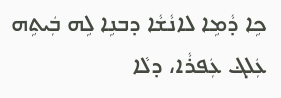ܟܹܐ ܕܵܡܹܐ ܠܐܢܵܫܵܐ ܕܒܢܹܐ ܠܹܗ ܒܲܝܬܹܗ ܥܲܠܔ ܥܲܦܪܵܐ، ܕܠܵܐ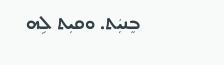ܒܸܢܝܲܬ. ܘܩܝܼܬ ܠܹܗ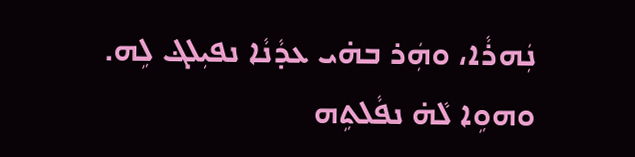ܢܲܗܪܵܐ، ܘܗܲܪ ܒܗ̇ܝ ܥܕܵܢܵܐ ܢܦܝܼܠܔ ܠܹܗ. ܘܗܘܹܐ ܠܵܗ̇ ܢܦܵܠܬܹܗ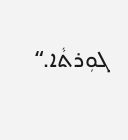ܓܘܼܪܬܵ‌ܐ.“